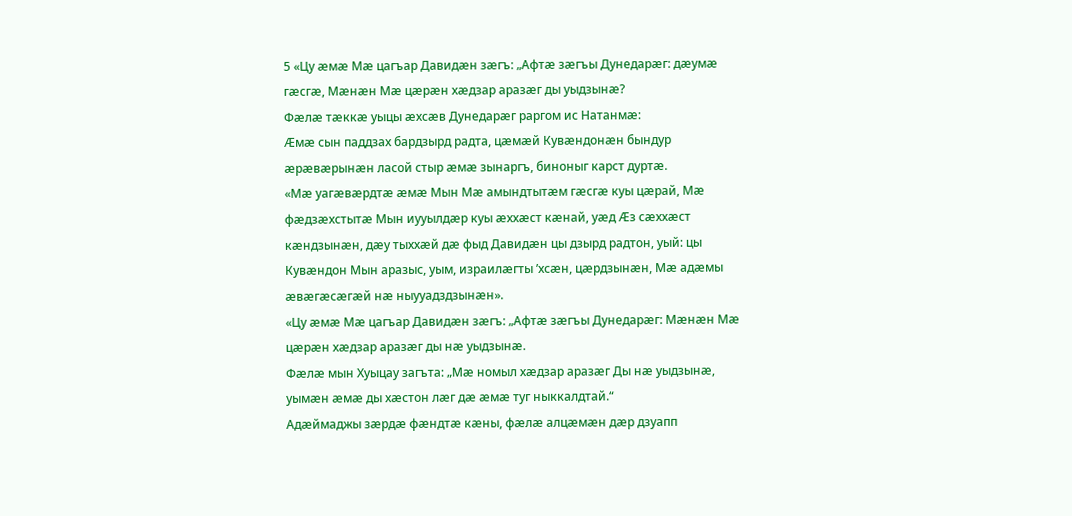5 «Цу ӕмӕ Мӕ цагъар Давидӕн зӕгъ: „Афтӕ зӕгъы Дунедарӕг: дӕумӕ гӕсгӕ, Мӕнӕн Мӕ цӕрӕн хӕдзар аразӕг ды уыдзынӕ?
Фӕлӕ тӕккӕ уыцы ӕхсӕв Дунедарӕг раргом ис Натанмӕ:
Ӕмӕ сын паддзах бардзырд радта, цӕмӕй Кувӕндонӕн бындур ӕрӕвӕрынӕн ласой стыр ӕмӕ зынаргъ, биноныг карст дуртӕ.
«Мӕ уагӕвӕрдтӕ ӕмӕ Мын Мӕ амындтытӕм гӕсгӕ куы цӕрай, Мӕ фӕдзӕхстытӕ Мын иууылдӕр куы ӕххӕст кӕнай, уӕд Ӕз сӕххӕст кӕндзынӕн, дӕу тыххӕй дӕ фыд Давидӕн цы дзырд радтон, уый: цы Кувӕндон Мын аразыс, уым, израилӕгты ’хсӕн, цӕрдзынӕн, Мӕ адӕмы ӕвӕгӕсӕгӕй нӕ ныууадздзынӕн».
«Цу ӕмӕ Мӕ цагъар Давидӕн зӕгъ: „Афтӕ зӕгъы Дунедарӕг: Мӕнӕн Мӕ цӕрӕн хӕдзар аразӕг ды нӕ уыдзынӕ.
Фӕлӕ мын Хуыцау загъта: „Мӕ номыл хӕдзар аразӕг Ды нӕ уыдзынӕ, уымӕн ӕмӕ ды хӕстон лӕг дӕ ӕмӕ туг ныккалдтай.“
Адӕймаджы зӕрдӕ фӕндтӕ кӕны, фӕлӕ алцӕмӕн дӕр дзуапп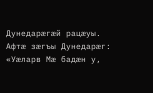Дунедарӕгӕй рацӕуы.
Афтӕ зӕгъы Дунедарӕг: «Уӕларв Мӕ бадӕн у,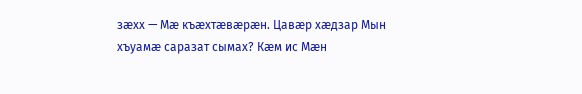зӕхх — Мӕ къӕхтӕвӕрӕн. Цавӕр хӕдзар Мын хъуамӕ саразат сымах? Кӕм ис Мӕн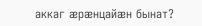аккаг ӕрӕнцайӕн бынат?